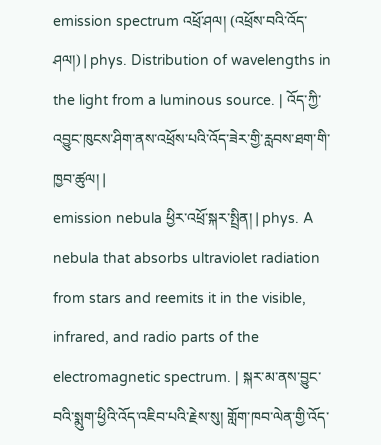emission spectrum འཕྲོ་ཤལ། (འཕྲོས་བའི་འོད་ཤལ།) | phys. Distribution of wavelengths in the light from a luminous source. | འོད་ཀྱི་འབྱུང་ཁུངས་ཤིག་ནས་འཕྲོས་པའི་འོད་ཟེར་གྱི་རླབས་ཐག་གི་ཁྱབ་ཚུལ། |
emission nebula ཕྱིར་འཕྲོ་སྐར་སྤྲིན། | phys. A nebula that absorbs ultraviolet radiation from stars and reemits it in the visible, infrared, and radio parts of the electromagnetic spectrum. | སྐར་མ་ནས་བྱུང་བའི་སྨུག་ཕྱིའི་འོད་འཇིབ་པའི་རྗེས་སུ། གློག་ཁབ་ལེན་གྱི་འོད་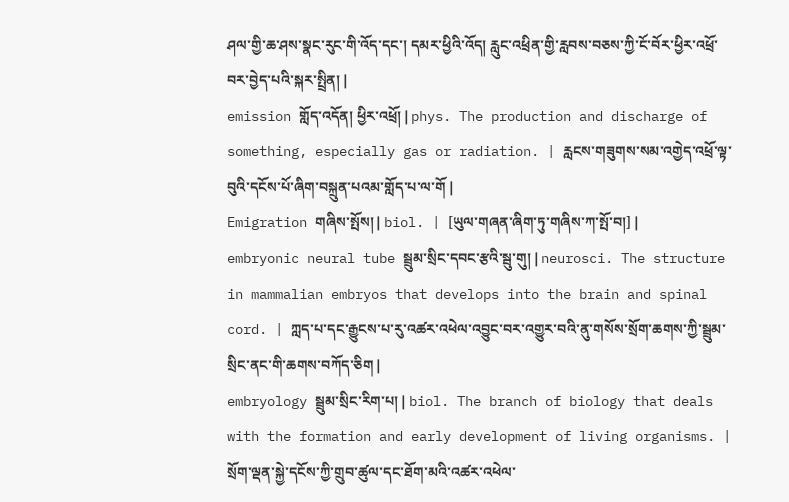ཤལ་གྱི་ཆ་ཤས་སྣང་རུང་གི་འོད་དང་། དམར་ཕྱིའི་འོད། རླུང་འཕྲིན་གྱི་རླབས་བཅས་ཀྱི་ངོ་བོར་ཕྱིར་འཕྲོ་བར་བྱེད་པའི་སྐར་སྤྲིན། |
emission གློད་འདོན། ཕྱིར་འཕྲོ། | phys. The production and discharge of something, especially gas or radiation. | རླངས་གཟུགས་སམ་འགྱེད་འཕྲོ་ལྟ་བུའི་དངོས་པོ་ཞིག་བསྐྲུན་པའམ་གློད་པ་ལ་གོ |
Emigration གཞིས་སྤོས། | biol. | [ཡུལ་གཞན་ཞིག་ཏུ་གཞིས་ཀ་སྤོ་བ།] |
embryonic neural tube སྦྲུམ་སྲིང་དབང་རྩའི་སྦུ་གུ། | neurosci. The structure in mammalian embryos that develops into the brain and spinal cord. | ཀླད་པ་དང་རྒྱུངས་པ་རུ་འཚར་འཕེལ་འབྱུང་བར་འགྱུར་བའི་ནུ་གསོས་སྲོག་ཆགས་ཀྱི་སྦྲུམ་སྲིང་ནང་གི་ཆགས་བཀོད་ཅིག |
embryology སྦྲུམ་སྲིང་རིག་པ། | biol. The branch of biology that deals with the formation and early development of living organisms. | སྲོག་ལྡན་སྐྱེ་དངོས་ཀྱི་གྲུབ་ཚུལ་དང་ཐོག་མའི་འཚར་འཕེལ་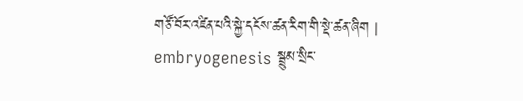གཙོ་བོར་འཛིན་པའི་སྐྱེ་དངོས་ཚན་རིག་གི་སྡེ་ཚན་ཞིག |
embryogenesis སྦྲུམ་སྲིང་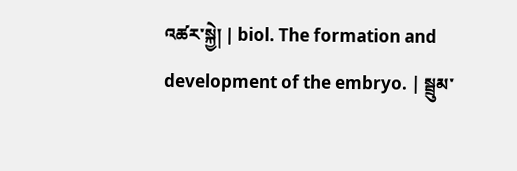འཚར་སྐྱེ། | biol. The formation and development of the embryo. | སྦྲུམ་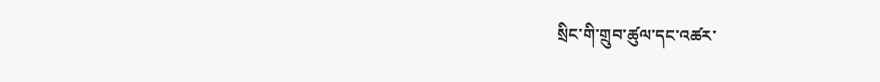སྲིང་གི་གྲུབ་ཚུལ་དང་འཚར་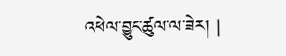འཕེལ་བྱུང་ཚུལ་ལ་ཟེར། |